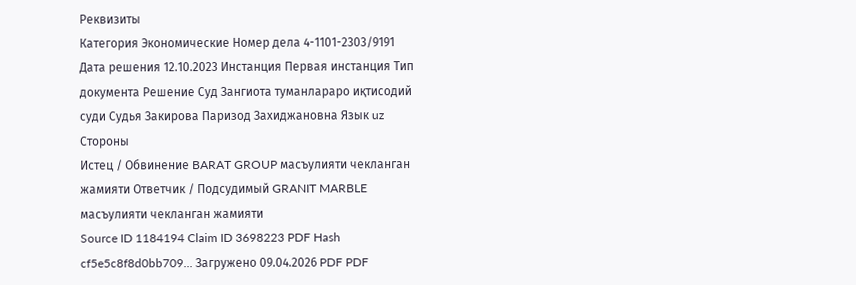Реквизиты
Категория Экономические Номер дела 4-1101-2303/9191 Дата решения 12.10.2023 Инстанция Первая инстанция Тип документа Решение Суд Зангиота туманлараро иқтисодий суди Судья Закирова Паризод Захиджановна Язык uz
Стороны
Истец / Обвинение BARAT GROUP масъулияти чекланган жамияти Ответчик / Подсудимый GRANIT MARBLE масъулияти чекланган жамияти
Source ID 1184194 Claim ID 3698223 PDF Hash cf5e5c8f8d0bb709... Загружено 09.04.2026 PDF PDF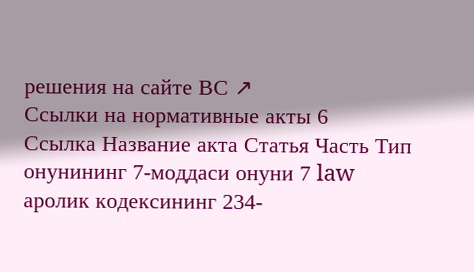решения на сайте ВС ↗
Ссылки на нормативные акты 6
Ссылка Название акта Статья Часть Тип
онунининг 7-моддаси онуни 7 law
аролик кодексининг 234-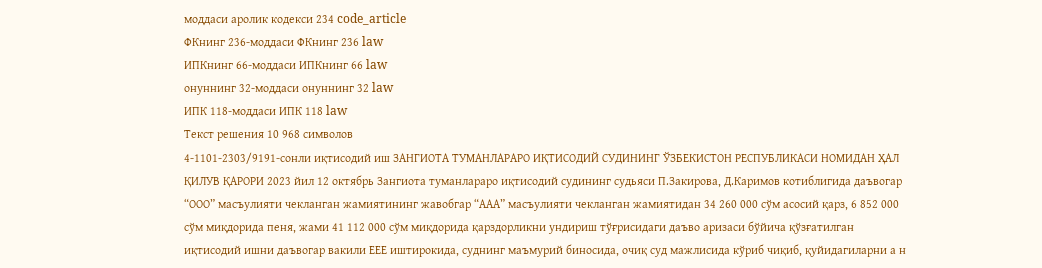моддаси аролик кодекси 234 code_article
ФКнинг 236-моддаси ФКнинг 236 law
ИПКнинг 66-моддаси ИПКнинг 66 law
онуннинг 32-моддаси онуннинг 32 law
ИПК 118-моддаси ИПК 118 law
Текст решения 10 968 символов
4-1101-2303/9191-сонли иқтисодий иш ЗАНГИОТА ТУМАНЛАРАРО ИҚТИСОДИЙ СУДИНИНГ ЎЗБЕКИСТОН РЕСПУБЛИКАСИ НОМИДАН ҲАЛ ҚИЛУВ ҚАРОРИ 2023 йил 12 октябрь Зангиота туманлараро иқтисодий судининг судьяси П.Закирова, Д.Каримов котиблигида даъвогар “ООО” масъулияти чекланган жамиятининг жавобгар “ААА” масъулияти чекланган жамиятидан 34 260 000 сўм асосий қарз, 6 852 000 сўм миқдорида пеня, жами 41 112 000 сўм миқдорида қарздорликни ундириш тўғрисидаги даъво аризаси бўйича қўзғатилган иқтисодий ишни даъвогар вакили ЕЕЕ иштирокида, суднинг маъмурий биносида, очиқ суд мажлисида кўриб чиқиб, қуйидагиларни а н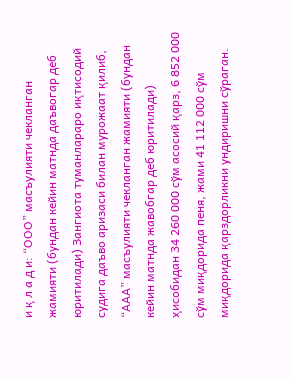и қ л а д и: “ООО” масъулияти чекланган жамияти (бундан кейин матнда даъвогар деб юритилади) Зангиота туманлараро иқтисодий судига даъво аризаси билан мурожаат қилиб, “ААА” масъулияти чекланган жамияти (бундан кейин матнда жавобгар деб юритилади) ҳисобидан 34 260 000 сўм асосий қарз, 6 852 000 сўм миқдорида пеня, жами 41 112 000 сўм миқдорида қарздорликни ундиришни сўраган.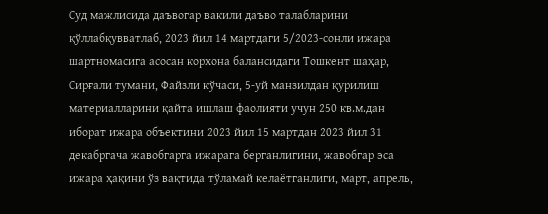Суд мажлисида даъвогар вакили даъво талабларини қўллабқувватлаб, 2023 йил 14 мартдаги 5/2023-сонли ижара шартномасига асосан корхона балансидаги Тошкент шаҳар, Сирғали тумани, Файзли кўчаси, 5-уй манзилдан қурилиш материалларини қайта ишлаш фаолияти учун 250 кв.м.дан иборат ижара объектини 2023 йил 15 мартдан 2023 йил 31 декабргача жавобгарга ижарага берганлигини, жавобгар эса ижара ҳақини ўз вақтида тўламай келаётганлиги, март, апрель,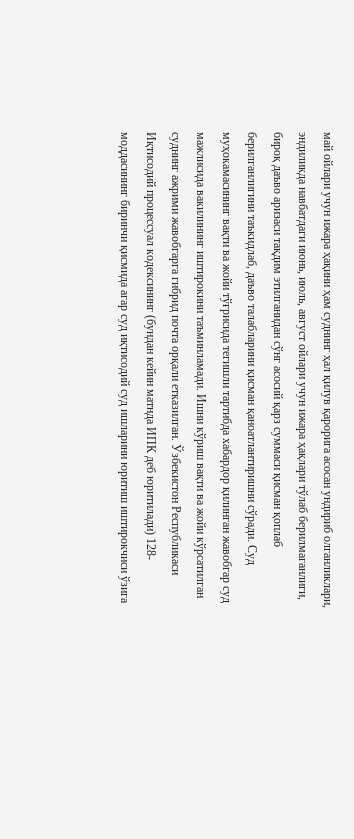май ойлари учун ижара ҳақини ҳам суднинг ҳал қилув қарорига асосан ундириб олганликлари, эндиликда навбатдаги июнь, июль, август ойлари учун ижара ҳақлари тўлаб берилмаганлиги, бироқ даъво аризаси тақдим этилганидан сўнг асосий қарз суммаси қисман қоплаб берилганлигини таъкидлаб, даъво талабларини қисман қаноатлантиришни сўради. Суд муҳокамасининг вақти ва жойи тўғрисида тегишли тартибда хабардор қилинган жавобгар суд мажлисида вакилининг иштирокини таъминламади. Ишни кўриш вақти ва жойи кўрсатилган суднинг ажрими жавобгарга гибрид почта орқали етказилган. Ўзбекистон Республикаси Иқтисодий процессуал кодексининг (бундан кейин матнда ИПК деб юритилади) 128-моддасининг биринчи қисмида агар суд иқтисодий суд ишларини юритиш иштирокчиси ўзига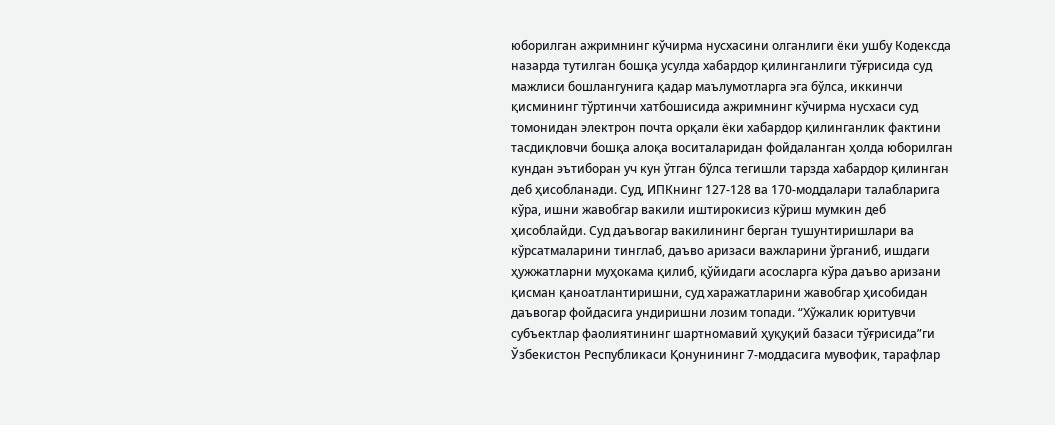юборилган ажримнинг кўчирма нусхасини олганлиги ёки ушбу Кодексда назарда тутилган бошқа усулда хабардор қилинганлиги тўғрисида суд мажлиси бошлангунига қадар маълумотларга эга бўлса, иккинчи қисмининг тўртинчи хатбошисида ажримнинг кўчирма нусхаси суд томонидан электрон почта орқали ёки хабардор қилинганлик фактини тасдиқловчи бошқа алоқа воситаларидан фойдаланган ҳолда юборилган кундан эътиборан уч кун ўтган бўлса тегишли тарзда хабардор қилинган деб ҳисобланади. Суд, ИПКнинг 127-128 ва 170-моддалари талабларига кўра, ишни жавобгар вакили иштирокисиз кўриш мумкин деб ҳисоблайди. Суд даъвогар вакилининг берган тушунтиришлари ва кўрсатмаларини тинглаб, даъво аризаси важларини ўрганиб, ишдаги ҳужжатларни муҳокама қилиб, қўйидаги асосларга кўра даъво аризани қисман қаноатлантиришни, суд харажатларини жавобгар ҳисобидан даъвогар фойдасига ундиришни лозим топади. “Хўжалик юритувчи субъектлар фаолиятининг шартномавий ҳуқуқий базаси тўғрисида”ги Ўзбекистон Республикаси Қонунининг 7-моддасига мувофик, тарафлар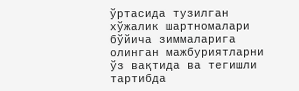ўртасида тузилган хўжалик шартномалари бўйича зиммаларига олинган мажбуриятларни ўз вақтида ва тегишли тартибда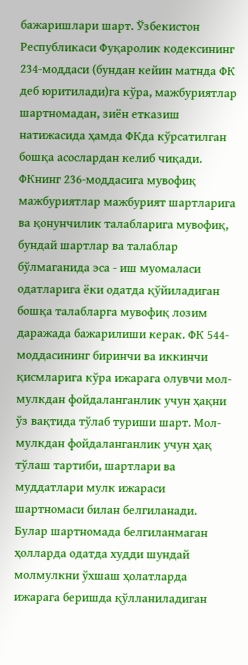бажаришлари шарт. Ўзбекистон Республикаси Фуқаролик кодексининг 234-моддаси (бундан кейин матнда ФК деб юритилади)га кўра, мажбуриятлар шартномадан, зиён етказиш натижасида ҳамда ФКда кўрсатилган бошқа асослардан келиб чиқади. ФКнинг 236-моддасига мувофиқ мажбуриятлар мажбурият шартларига ва қонунчилик талабларига мувофиқ, бундай шартлар ва талаблар бўлмаганида эса - иш муомаласи одатларига ёки одатда қўйиладиган бошқа талабларга мувофиқ лозим даражада бажарилиши керак. ФК 544-моддасининг биринчи ва иккинчи қисмларига кўра ижарага олувчи мол-мулкдан фойдаланганлик учун ҳақни ўз вақтида тўлаб туриши шарт. Мол-мулкдан фойдаланганлик учун ҳақ тўлаш тартиби, шартлари ва муддатлари мулк ижараси шартномаси билан белгиланади. Булар шартномада белгиланмаган ҳолларда одатда худди шундай молмулкни ўхшаш ҳолатларда ижарага беришда қўлланиладиган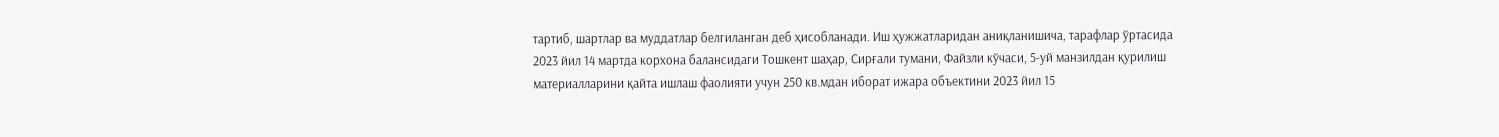тартиб, шартлар ва муддатлар белгиланган деб ҳисобланади. Иш ҳужжатларидан аниқланишича, тарафлар ўртасида 2023 йил 14 мартда корхона балансидаги Тошкент шаҳар, Сирғали тумани, Файзли кўчаси, 5-уй манзилдан қурилиш материалларини қайта ишлаш фаолияти учун 250 кв.мдан иборат ижара объектини 2023 йил 15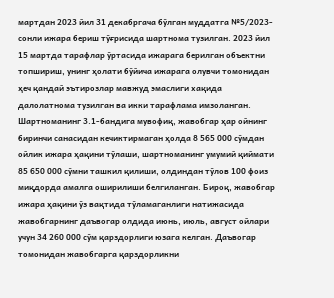мартдан 2023 йил 31 декабргача бўлган муддатга №5/2023-сонли ижара бериш тўғрисида шартнома тузилган. 2023 йил 15 мартда тарафлар ўртасида ижарага берилган объектни топшириш, унинг ҳолати бўйича ижарага олувчи томонидан ҳеч қандай эътирозлар мавжуд эмаслиги хақида далолатнома тузилган ва икки тарафлама имзоланган. Шартноманинг 3.1-бандига мувофиқ, жавобгар ҳар ойнинг биринчи санасидан кечиктирмаган ҳолда 8 565 000 сўмдан ойлик ижара ҳақини тўлаши, шартноманинг умумий қиймати 85 650 000 сўмни ташкил қилиши, олдиндан тўлов 100 фоиз миқдорда амалга оширилиши белгиланган. Бироқ, жавобгар ижара ҳақини ўз вақтида тўламаганлиги натижасида жавобгарнинг даъвогар олдида июнь, июль, август ойлари учун 34 260 000 сўм қарздорлиги юзага келган. Даъвогар томонидан жавобгарга қарздорликни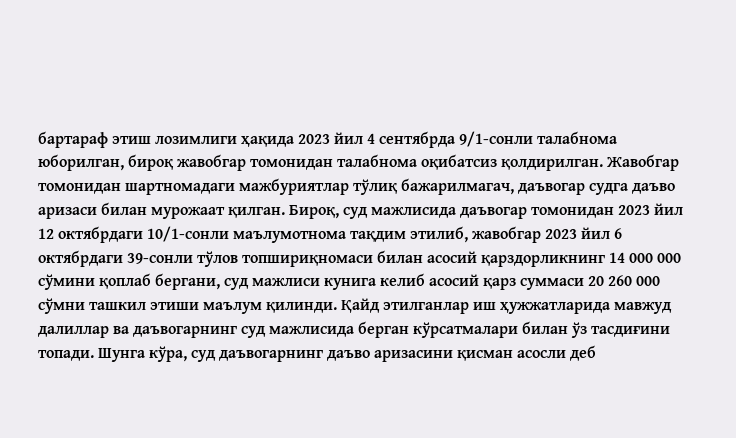бартараф этиш лозимлиги ҳақида 2023 йил 4 сентябрда 9/1-сонли талабнома юборилган, бироқ жавобгар томонидан талабнома оқибатсиз қолдирилган. Жавобгар томонидан шартномадаги мажбуриятлар тўлиқ бажарилмагач, даъвогар судга даъво аризаси билан мурожаат қилган. Бироқ, суд мажлисида даъвогар томонидан 2023 йил 12 октябрдаги 10/1-сонли маълумотнома тақдим этилиб, жавобгар 2023 йил 6 октябрдаги 39-сонли тўлов топшириқномаси билан асосий қарздорликнинг 14 000 000 сўмини қоплаб бергани, суд мажлиси кунига келиб асосий қарз суммаси 20 260 000 сўмни ташкил этиши маълум қилинди. Қайд этилганлар иш ҳужжатларида мавжуд далиллар ва даъвогарнинг суд мажлисида берган кўрсатмалари билан ўз тасдиғини топади. Шунга кўра, суд даъвогарнинг даъво аризасини қисман асосли деб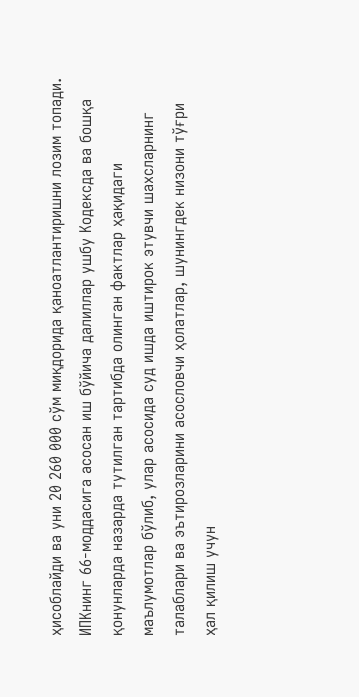ҳисоблайди ва уни 20 260 000 сўм миқдорида қаноатлантиришни лозим топади. ИПКнинг 66-моддасига асосан иш бўйича далиллар ушбу Кодексда ва бошқа қонунларда назарда тутилган тартибда олинган фактлар ҳақидаги маълумотлар бўлиб, улар асосида суд ишда иштирок этувчи шахсларнинг талаблари ва эътирозларини асословчи ҳолатлар, шунингдек низони тўғри ҳал қилиш учун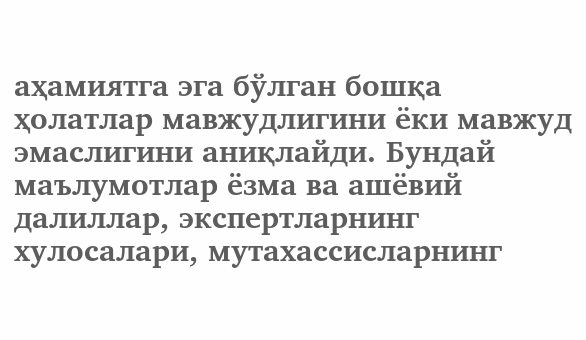аҳамиятга эга бўлган бошқа ҳолатлар мавжудлигини ёки мавжуд эмаслигини аниқлайди. Бундай маълумотлар ёзма ва ашёвий далиллар, экспертларнинг хулосалари, мутахассисларнинг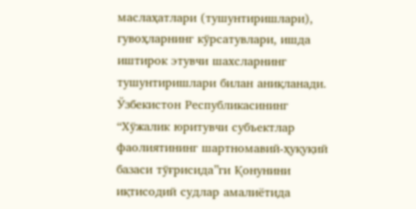маслаҳатлари (тушунтиришлари), гувоҳларнинг кўрсатувлари, ишда иштирок этувчи шахсларнинг тушунтиришлари билан аниқланади. Ўзбекистон Республикасининг “Хўжалик юритувчи субъектлар фаолиятининг шартномавий-ҳуқуқий базаси тўғрисида”ги Қонунини иқтисодий судлар амалиётида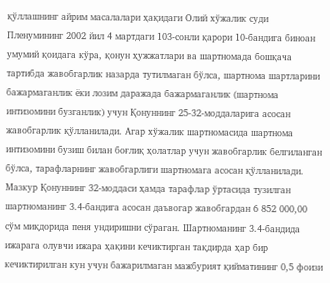қўллашнинг айрим масалалари ҳақидаги Олий хўжалик суди Пленумининг 2002 йил 4 мартдаги 103-сонли қарори 10-бандига биноан умумий қоидага кўра, қонун ҳужжатлари ва шартномада бошқача тартибда жавобгарлик назарда тутилмаган бўлса, шартнома шартларини бажармаганлик ёки лозим даражада бажармаганлик (шартнома интизомини бузганлик) учун Қонуннинг 25-32-моддаларига асосан жавобгарлик қўлланилади. Агар хўжалик шартномасида шартнома интизомини бузиш билан боғлиқ ҳолатлар учун жавобгарлик белгиланган бўлса, тарафларнинг жавобгарлиги шартномага асосан қўлланилади. Мазкур Қонуннинг 32-моддаси ҳамда тарафлар ўртасида тузилган шартноманинг 3.4-бандига асосан даъвогар жавобгардан 6 852 000,00 сўм миқдорида пеня ундиришни сўраган. Шартноманинг 3.4-бандида ижарага олувчи ижара ҳақини кечиктирган тақдирда ҳар бир кечиктирилган кун учун бажарилмаган мажбурият қийматининг 0,5 фоизи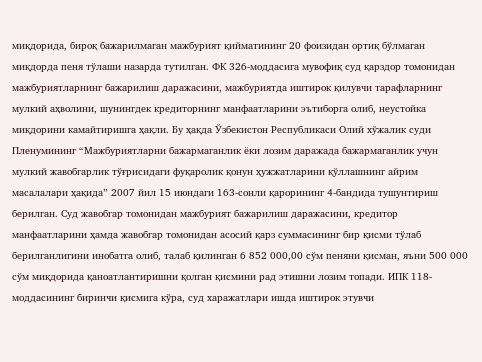миқдорида, бироқ бажарилмаган мажбурият қийматининг 20 фоизидан ортиқ бўлмаган миқдорда пеня тўлаши назарда тутилган. ФК 326-моддасига мувофиқ суд қарздор томонидан мажбуриятларнинг бажарилиш даражасини, мажбуриятда иштирок қилувчи тарафларнинг мулкий аҳволини, шунингдек кредиторнинг манфаатларини эътиборга олиб, неустойка миқдорини камайтиришга ҳақли. Бу ҳақда Ўзбекистон Республикаси Олий хўжалик суди Пленумининг “Мажбуриятларни бажармаганлик ёки лозим даражада бажармаганлик учун мулкий жавобгарлик тўғрисидаги фуқаролик қонун ҳужжатларини қўллашнинг айрим масалалари ҳақида” 2007 йил 15 июндаги 163-сонли қарорининг 4-бандида тушунтириш берилган. Суд жавобгар томонидан мажбурият бажарилиш даражасини, кредитор манфаатларини ҳамда жавобгар томонидан асосий қарз суммасининг бир қисми тўлаб берилганлигини инобатга олиб, талаб қилинган 6 852 000,00 сўм пеняни қисман, яъни 500 000 сўм миқдорида қаноатлантиришни қолган қисмини рад этишни лозим топади. ИПК 118-моддасининг биринчи қисмига кўра, суд харажатлари ишда иштирок этувчи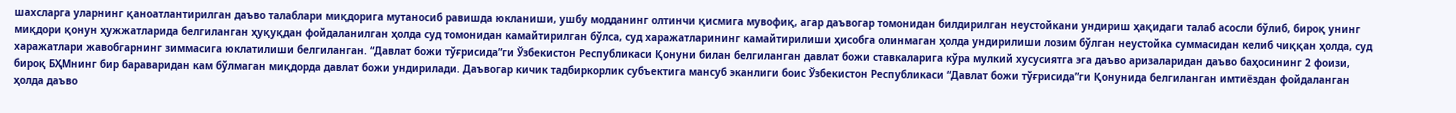шахсларга уларнинг қаноатлантирилган даъво талаблари миқдорига мутаносиб равишда юкланиши, ушбу модданинг олтинчи қисмига мувофиқ, агар даъвогар томонидан билдирилган неустойкани ундириш ҳақидаги талаб асосли бўлиб, бироқ унинг миқдори қонун ҳужжатларида белгиланган ҳуқуқдан фойдаланилган ҳолда суд томонидан камайтирилган бўлса, суд харажатларининг камайтирилиши ҳисобга олинмаган ҳолда ундирилиши лозим бўлган неустойка суммасидан келиб чиққан ҳолда, суд харажатлари жавобгарнинг зиммасига юклатилиши белгиланган. “Давлат божи тўғрисида”ги Ўзбекистон Республикаси Қонуни билан белгиланган давлат божи ставкаларига кўра мулкий хусусиятга эга даъво аризаларидан даъво баҳосининг 2 фоизи, бироқ БҲМнинг бир бараваридан кам бўлмаган миқдорда давлат божи ундирилади. Даъвогар кичик тадбиркорлик субъектига мансуб эканлиги боис Ўзбекистон Республикаси “Давлат божи тўғрисида”ги Қонунида белгиланган имтиёздан фойдаланган ҳолда даъво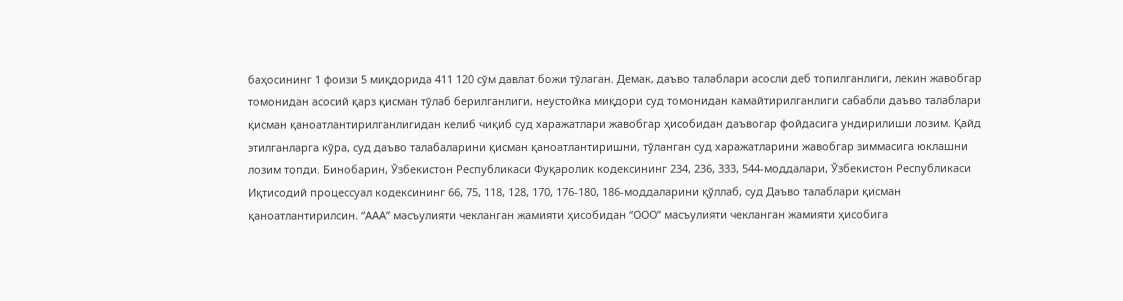баҳосининг 1 фоизи 5 миқдорида 411 120 сўм давлат божи тўлаган. Демак, даъво талаблари асосли деб топилганлиги, лекин жавобгар томонидан асосий қарз қисман тўлаб берилганлиги, неустойка миқдори суд томонидан камайтирилганлиги сабабли даъво талаблари қисман қаноатлантирилганлигидан келиб чиқиб суд харажатлари жавобгар ҳисобидан даъвогар фойдасига ундирилиши лозим. Қайд этилганларга кўра, суд даъво талабаларини қисман қаноатлантиришни, тўланган суд харажатларини жавобгар зиммасига юклашни лозим топди. Бинобарин, Ўзбекистон Республикаси Фуқаролик кодексининг 234, 236, 333, 544-моддалари, Ўзбекистон Республикаси Иқтисодий процессуал кодексининг 66, 75, 118, 128, 170, 176-180, 186-моддаларини қўллаб, суд Даъво талаблари қисман қаноатлантирилсин. “ААА” масъулияти чекланган жамияти ҳисобидан “ООО” масъулияти чекланган жамияти ҳисобига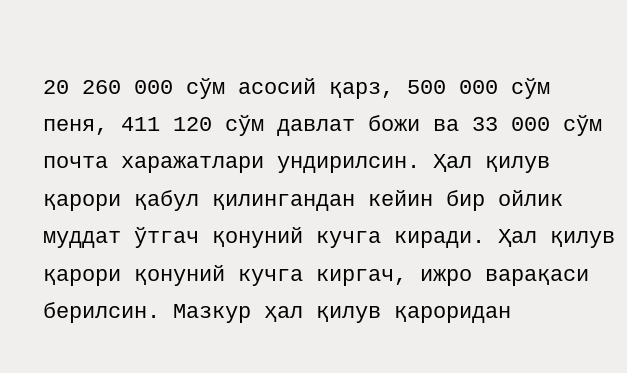20 260 000 сўм асосий қарз, 500 000 сўм пеня, 411 120 сўм давлат божи ва 33 000 сўм почта харажатлари ундирилсин. Ҳал қилув қарори қабул қилингандан кейин бир ойлик муддат ўтгач қонуний кучга киради. Ҳал қилув қарори қонуний кучга киргач, ижро варақаси берилсин. Мазкур ҳал қилув қароридан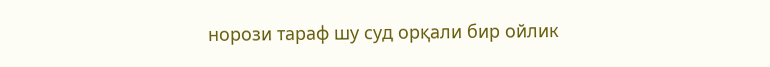норози тараф шу суд орқали бир ойлик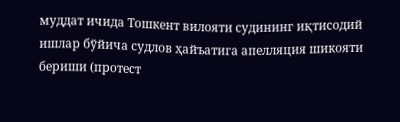муддат ичида Тошкент вилояти судининг иқтисодий ишлар бўйича судлов ҳайъатига апелляция шикояти бериши (протест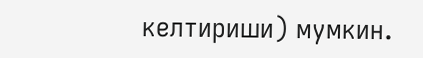келтириши) мумкин.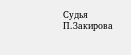Судья П.Закирова